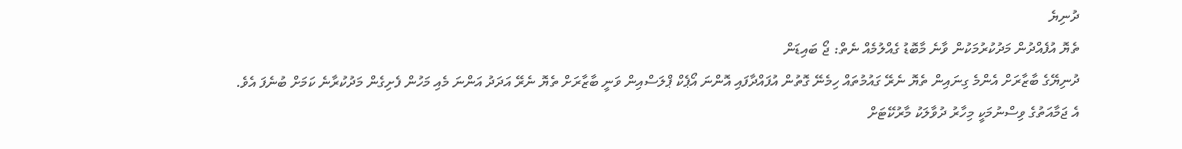ދުނިޔެ
ތެޔޮ އުފެއްދުން މަދުކުރުމަކުން ވާނެ މާބޮޑު ގެއްލުމެއް ނެތް: ޖޯ ބައިޑަން
ދުނިޔޭގެ ބާޒާރަށް އެންމެ ގިނައިން ތެޔޮ ނެރޭ ގައުމުތައް ހިމެނޭ ގޮތުން އުފައްދާފައި އޮންނަ އޯޕެކް ޕްލަސްއިން ވަނީ ބާޒާރަށް ތެޔޮ ނެރޭ އަދަދު އަންނަ މެއި މަހުން ފެށިގެން މަދުކުރާނެ ކަމަށް ބުނެފަ އެވެ.
އެ ޖަމާއަތުގެ ވިސްނުމަކީ މިހާރު ދުވާލަކު މާރުކޭޓަށް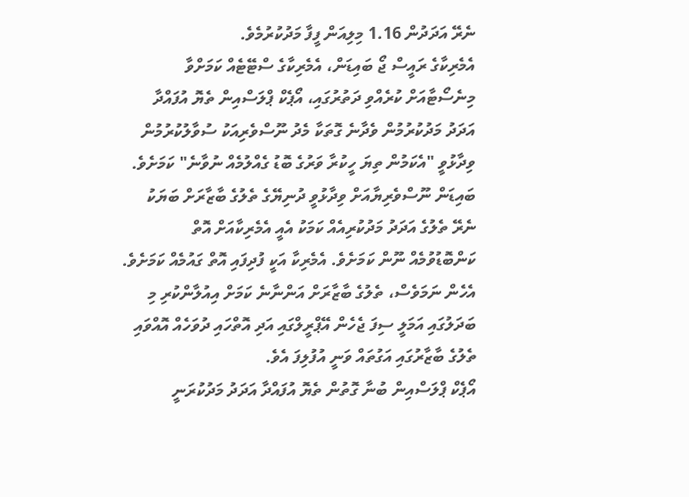ނެރޭ އަދަދުން 1.16 މިލިއަން ފީފާ މަދުކުރުމެވެ.
އެމެރިކާގެ ރައީސް ޖޯ ބައިޑަން، އެމެރިކާގެ ސްޓޭޓެއް ކަމަށްވާ މިނެސޯޓާއަށް ކުރެއްވި ދަތުރުގައި، އޯޕެކް ޕްލަސްއިން ތެޔޮ އުފައްދާ އަދަދު މަދުކުރުމުން ވެދާނެ ގޮތަކާ މެދު ނޫސްވެރިއަކު ސުވާލުކުރުމުން ވިދާޅުވީ "އެކަމުން ތިޔަ ހީކުރާ ވަރުގެ ބޮޑު ގެއްލުމެއް ނުވާނެ" ކަމަށެވެ.
ބައިޑަން ނޫސްވެރިޔާއަށް ވިދާޅުވީ ދުނިޔޭގެ ތެލުގެ ބާޒާރަށް ބަޔަކު ނެރޭ ތެލުގެ އަދަދު މަދުކުރިއެއް ކަމަކު އެއީ އެމެރިކާއަށް އޮތް ކަންބޮޑުވުމެއް ނޫން ކަމަށެވެ. އެމެރިކާ އަކީ ފުދިފައި އޮތް ގައުމެއް ކަމަށެވެ.
އެހެން ނަމަވެސް، ތެލުގެ ބާޒާރަށް އަންނާނެ ކަމަށް އިއުލާންކުރި މި ބަދަލުގައި އަމަލީ ސިފަ ޖެހެން އޭޕްރީލްގައި އަދި އޮތްހައި ދުވަހެއް އޮއްވައި ތެލުގެ ބާޒާރުގައި އަގުތައް ވަނީ އުފުލިފަ އެވެ.
އޯޕެކް ޕްލަސްއިން ބުނާ ގޮތުން ތެޔޮ އުފައްދާ އަދަދު މަދުކުރަނީ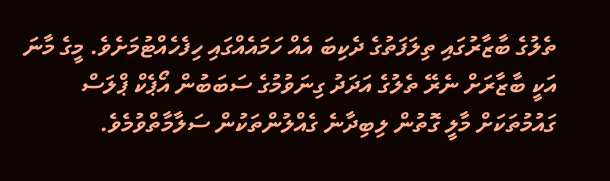ތެލުގެ ބާޒާރުގައި ތިލަފަތުގެ ދެކިބަ އެއް ހަމައެއްގައި ހިފެހެއްޓުމަށެވެ. މީގެ މާނަ އަކީ ބާޒާރަށް ނެރޭ ތެލުގެ އަދަދު ގިނަވުމުގެ ސަބަބުން އޯޕެކް ޕްލަސް ގައުމުތަކަށް މާލީ ގޮތުން ލިބިދާނެ ގެއްލުންތަކުން ސަލާމާތްވުމެވެ.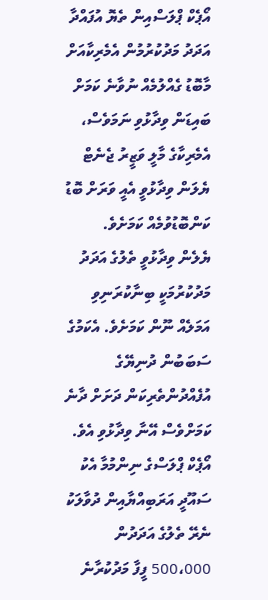އޯޕެކް ޕްލަސްއިން ތެޔޮ އުފައްދާ އަދަދު މަދުކުރުމުން އެމެރިކާއަށް މާބޮޑު ގެއްލުމެއް ނުވާނެ ކަމަށް ބައިޑަން ވިދާޅުވި ނަމަވެސް، އެމެރިކާގެ މާލީ ވަޒީރު ޖެނެޓް ޔެލަން ވިދާޅުވީ އެއީ ވަރަށް ބޮޑު ކަންބޮޑުވުމެއް ކަމަށެވެ.
ޔެލެން ވިދާޅުވީ ތެލުގެ އަދަދު މަދުކުރުމަކީ ބިނާކުރަނިވި އަމަލެއް ނޫން ކަމަށެވެ. އެކަމުގެ ސަބަބުން ދުނިޔޭގެ އުފެއްދުންތެރިކަން ދަށަށް ދާނެ ކަމަށްވެސް އޭނާ ވިދާޅުވި އެވެ.
އޯޕެކް ޕްލަސްގެ ނިންމުމާ އެކު ސައޫދީ އަރަބިއްޔާއިން ދުވާލަކު ނެރޭ ތެލުގެ އަދަދުން 500،000 ފީފާ މަދުކުރާނެ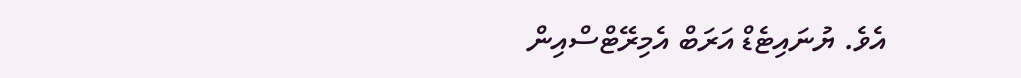އެވެ. ޔުނައިޓެޑް އަރަބް އެމިރޭޓްސްއިން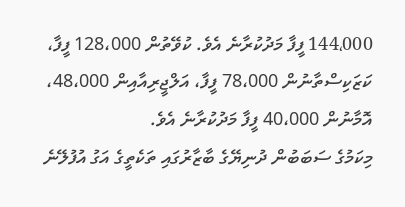144،000 ފީފާ މަދުކުރާނެ އެވެ. ކުވޭތުން 128،000 ފީފާ، ކަޒަކިސްތާނުން 78،000 ފީފާ، އަލްޖީރިއާއިން 48،000، އޮމާނުން 40،000 ފީފާ މަދުކުރާނެ އެވެ.
މިކަމުގެ ސަބަބުން ދުނިޔޭގެ ބާޒާރުގައި ތަކެތީގެ އަގު އުފުލޭނެ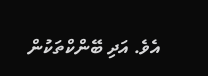އެވެ. އަދި ބޭންކްތަކުން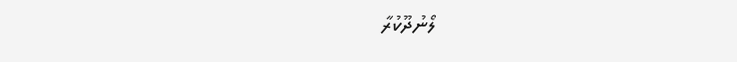ލޯނުދޫކުރާ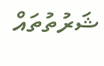ޝަރުތުތައް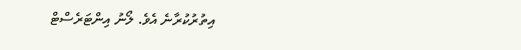އިތުރުކުރާނެ އެވެ. ލޯނު އިންޓަރެސްޓް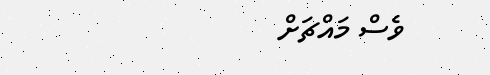ވެސް މައްޗަށް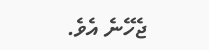ޖެހޭނެ އެވެ.